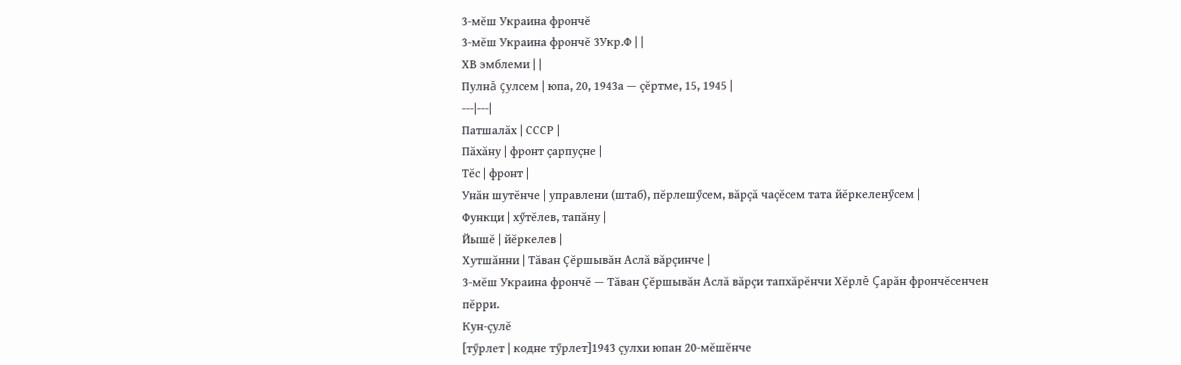3-мĕш Украина фрончĕ
3-мĕш Украина фрончĕ 3Укр.Ф | |
ХВ эмблеми | |
Пулнă çулсем | юпа, 20, 1943а — çĕртме, 15, 1945 |
---|---|
Патшалăх | СССР |
Пăхăну | фронт çарпуçне |
Тĕс | фронт |
Унăн шутĕнче | управлени (штаб), пĕрлешӳсем, вăрçă чаçĕсем тата йĕркеленӳсем |
Функци | хӳтĕлев, тапăну |
Йышĕ | йĕркелев |
Хутшăнни | Тăван Çĕршывăн Аслă вăрçинче |
3-мĕш Украина фрончĕ — Тăван Çĕршывăн Аслă вăрçи тапхăрĕнчи Хĕрлĕ Çарăн фрончĕсенчен пĕрри.
Кун-çулĕ
[тӳрлет | кодне тӳрлет]1943 çулхи юпан 20-мĕшĕнче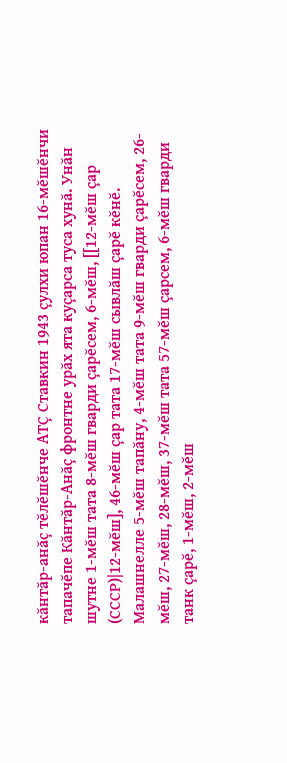кăнтăр-анăç тĕлĕшĕнче АТÇ Ставкин 1943 çулхи юпан 16-мĕшĕнчи тапачĕпе Кăнтăр-Анăç фронтне урăх ята куçарса туса хунă. Унăн шутне 1-мĕш тата 8-мĕш гварди çарĕсем, 6-мĕш, [[12-мĕш çар (СССР)|12-мĕш], 46-мĕш çар тата 17-мĕш сывлăш çарĕ кĕнĕ. Малашнелле 5-мĕш тапăну, 4-мĕш тата 9-мĕш гварди çарĕсем, 26-мĕш, 27-мĕш, 28-мĕш, 37-мĕш тата 57-мĕш çарсем, 6-мĕш гварди танк çарĕ, 1-мĕш, 2-мĕш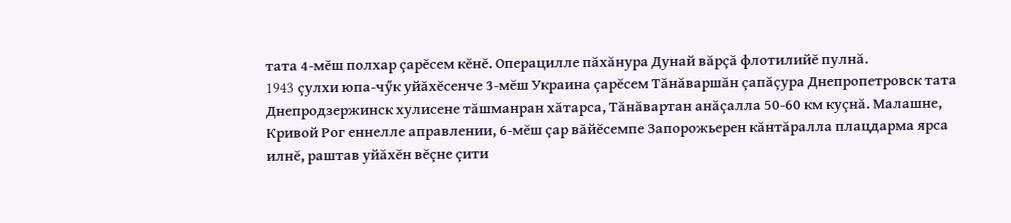тата 4-мĕш полхар çарĕсем кĕнĕ. Операцилле пăхăнура Дунай вăрçă флотилийĕ пулнă.
1943 çулхи юпа-чӳк уйăхĕсенче 3-мĕш Украина çарĕсем Тăнăваршăн çапăçура Днепропетровск тата Днепродзержинск хулисене тăшманран хăтарса, Тăнăвартан анăçалла 50-60 км куçнă. Малашне, Кривой Рог еннелле аправлении, 6-мĕш çар вăйĕсемпе Запорожьерен кăнтăралла плацдарма ярса илнĕ, раштав уйăхĕн вĕçне çити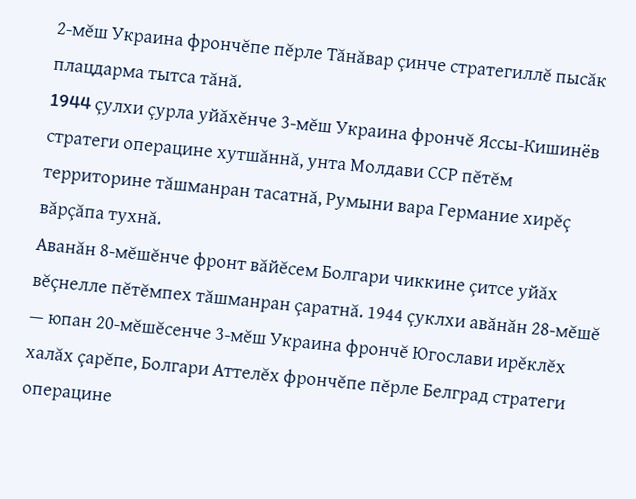2-мĕш Украина фрончĕпе пĕрле Тăнăвар çинче стратегиллĕ пысăк плацдарма тытса тăнă.
1944 çулхи çурла уйăхĕнче 3-мĕш Украина фрончĕ Яссы-Кишинёв стратеги операцине хутшăннă, унта Молдави ССР пĕтĕм территорине тăшманран тасатнă, Румыни вара Германие хирĕç вăрçăпа тухнă.
Аванăн 8-мĕшĕнче фронт вăйĕсем Болгари чиккине çитсе уйăх вĕçнелле пĕтĕмпех тăшманран çаратнă. 1944 çуклхи авăнăн 28-мĕшĕ — юпан 20-мĕшĕсенче 3-мĕш Украина фрончĕ Югослави ирĕклĕх халăх çарĕпе, Болгари Аттелĕх фрончĕпе пĕрле Белград стратеги операцине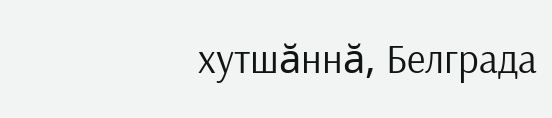хутшăннă, Белграда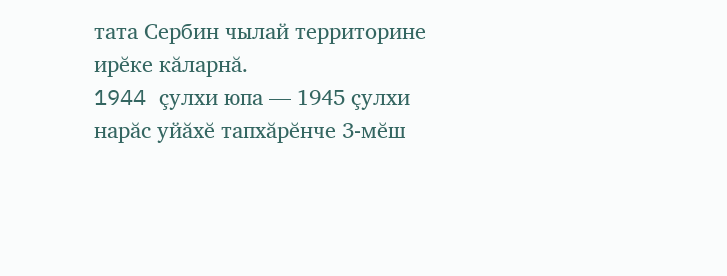тата Сербин чылай территорине ирĕке кăларнă.
1944 çулхи юпа — 1945 çулхи нарăс уйăхĕ тапхăрĕнче 3-мĕш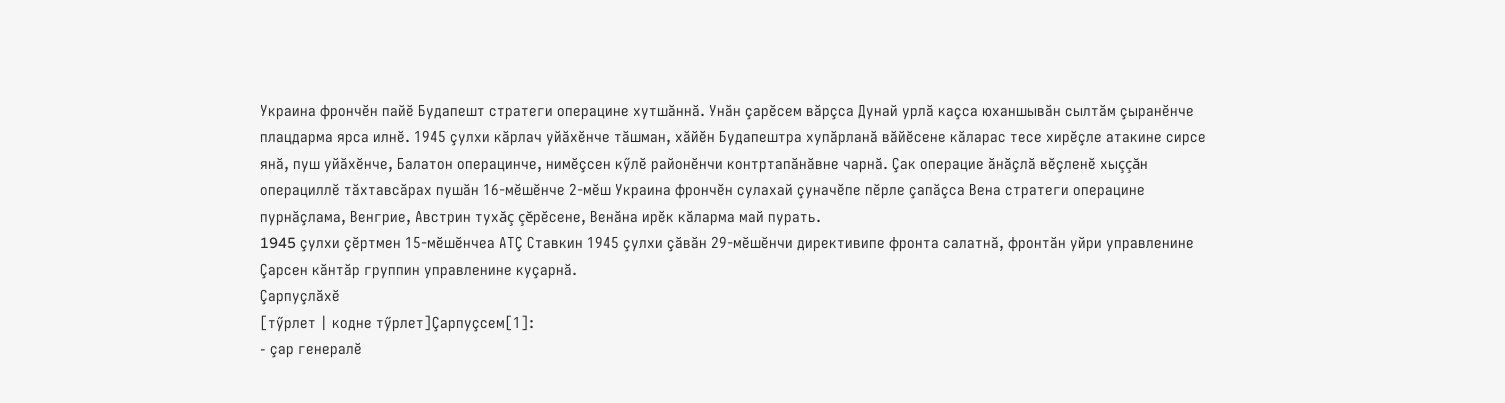Украина фрончĕн пайĕ Будапешт стратеги операцине хутшăннă. Унăн çарĕсем вăрçса Дунай урлă каçса юханшывăн сылтăм çыранĕнче плацдарма ярса илнĕ. 1945 çулхи кăрлач уйăхĕнче тăшман, хăйĕн Будапештра хупăрланă вăйĕсене кăларас тесе хирĕçле атакине сирсе янă, пуш уйăхĕнче, Балатон операцинче, нимĕçсен кӳлĕ районĕнчи контртапăнăвне чарнă. Çак операцие ăнăçлă вĕçленĕ хыççăн операциллĕ тăхтавсăрах пушăн 16-мĕшĕнче 2-мĕш Украина фрончĕн сулахай çуначĕпе пĕрле çапăçса Вена стратеги операцине пурнăçлама, Венгрие, Австрин тухăç çĕрĕсене, Венăна ирĕк кăларма май пурать.
1945 çулхи çĕртмен 15-мĕшĕнчеа АТÇ Ставкин 1945 çулхи çăвăн 29-мĕшĕнчи директивипе фронта салатнă, фронтăн уйри управленине Çарсен кăнтăр группин управленине куçарнă.
Çарпуçлăхĕ
[тӳрлет | кодне тӳрлет]Çарпуçсем[1]:
- çар генералĕ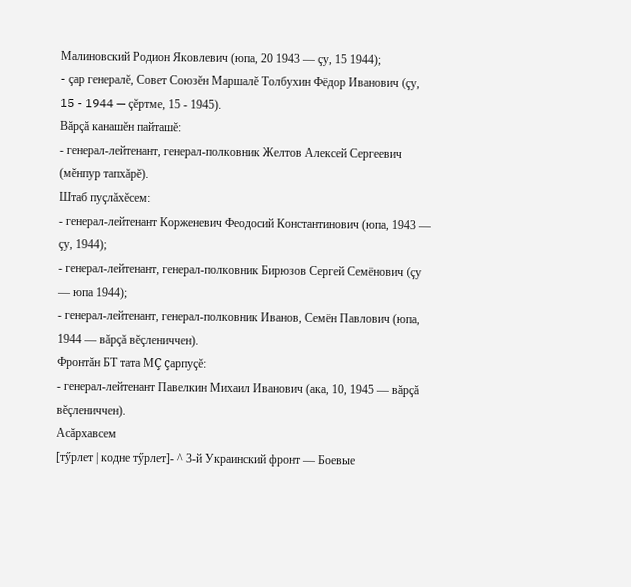Малиновский Родион Яковлевич (юпа, 20 1943 — çу, 15 1944);
- çар генералĕ, Совет Союзĕн Маршалĕ Толбухин Фёдор Иванович (çу, 15 - 1944 — çĕртме, 15 - 1945).
Вăрçă канашĕн пайташĕ:
- генерал-лейтенант, генерал-полковник Желтов Алексей Сергеевич (мĕнпур тапхăрĕ).
Штаб пуçлăхĕсем:
- генерал-лейтенант Корженевич Феодосий Константинович (юпа, 1943 — çу, 1944);
- генерал-лейтенант, генерал-полковник Бирюзов Сергей Семёнович (çу — юпа 1944);
- генерал-лейтенант, генерал-полковник Иванов, Семён Павлович (юпа, 1944 — вăрçă вĕçлениччен).
Фронтăн БТ тата МÇ çарпуçĕ:
- генерал-лейтенант Павелкин Михаил Иванович (ака, 10, 1945 — вăрçă вĕçлениччен).
Асăрхавсем
[тӳрлет | кодне тӳрлет]- ^ 3-й Украинский фронт — Боевые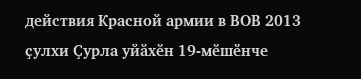действия Красной армии в ВОВ 2013 ҫулхи Ҫурла уйӑхӗн 19-мӗшӗнче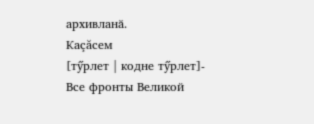архивланӑ.
Каçăсем
[тӳрлет | кодне тӳрлет]- Все фронты Великой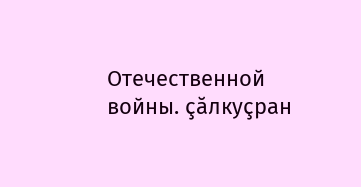Отечественной войны. çăлкуçран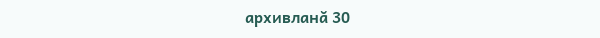архивланă 30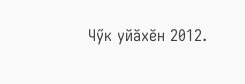Чӳк уйӑхӗн 2012.